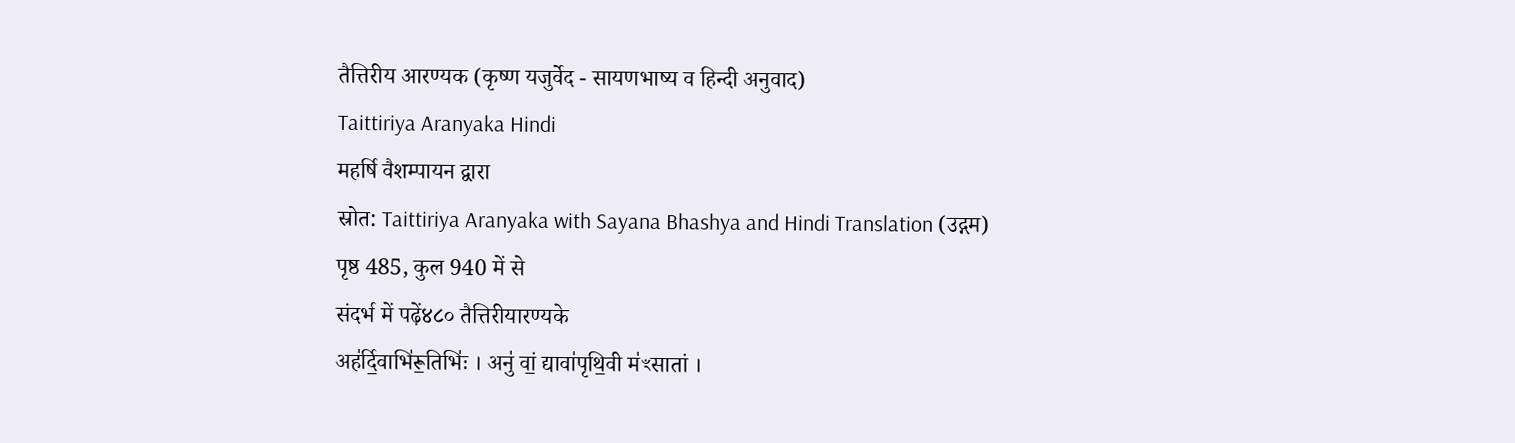तैत्तिरीय आरण्यक (कृष्ण यजुर्वेद - सायणभाष्य व हिन्दी अनुवाद)
Taittiriya Aranyaka Hindi
महर्षि वैशम्पायन द्वारा
स्रोत: Taittiriya Aranyaka with Sayana Bhashya and Hindi Translation (उद्गम)
पृष्ठ 485, कुल 940 में से
संदर्भ में पढ़ें४८० तैत्तिरीयारण्यके
अह॑र्दि॒वाभि॑रू॒तिभिः॑ । अनु॑ वां॒ द्यावा॑पृथि॒वी म॑ꣳसातां ।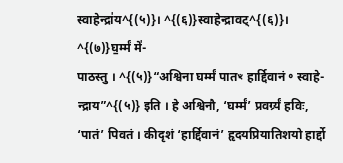स्वाहेन्द्रा॑य^{(५)}। ^{(६)}स्वाहेन्द्रावट्^{(६)}। ^{(७)}घ॒र्म्मं मे॑-
पाठस्तु । ^{(५)}“अश्विना घर्म्मं पातꣳ हार्द्दिवानं ॰ स्वाहे- न्द्राय”^{(५)} इति । हे अश्विनौ, ‘घर्म्मं’ प्रवर्ग्र्यं हविः, ‘पातं’ पिवतं । कीदृशं ‘हार्द्दिवानं’ हृदयप्रियातिशयो हार्द्दो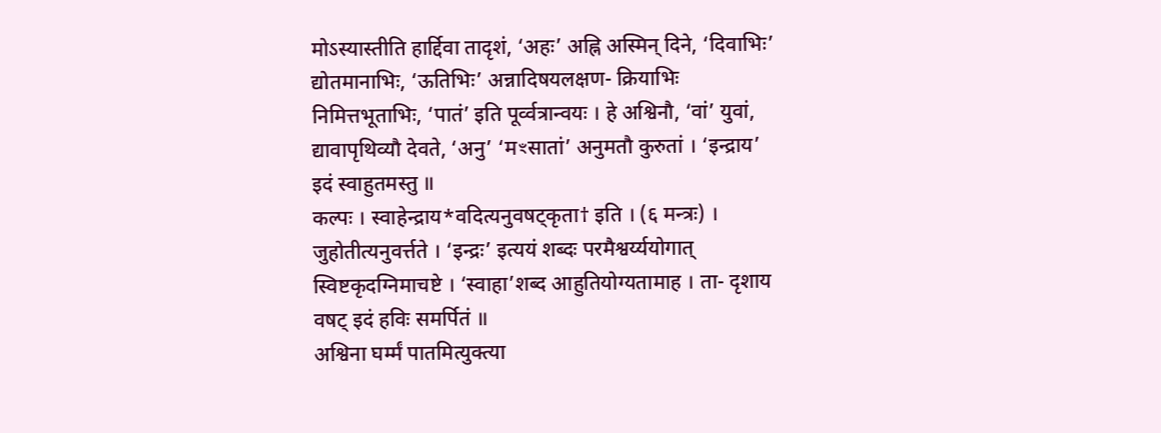मोऽस्यास्तीति हार्द्दिवा तादृशं, ‘अहः’ अह्नि अस्मिन् दिने, ‘दिवाभिः’ द्योतमानाभिः, ‘ऊतिभिः’ अन्नादिषयलक्षण- क्रियाभिः निमित्तभूताभिः, ‘पातं’ इति पूर्व्वत्रान्वयः । हे अश्विनौ, ‘वां’ युवां, द्यावापृथिव्यौ देवते, ‘अनु’ ‘मꣳसातां’ अनुमतौ कुरुतां । ‘इन्द्राय’ इदं स्वाहुतमस्तु ॥
कल्पः । स्वाहेन्द्राय*वदित्यनुवषट्कृता† इति । (६ मन्त्रः) । जुहोतीत्यनुवर्त्तते । ‘इन्द्रः’ इत्ययं शब्दः परमैश्वर्य्ययोगात् स्विष्टकृदग्निमाचष्टे । ‘स्वाहा’शब्द आहुतियोग्यतामाह । ता- दृशाय वषट् इदं हविः समर्पितं ॥
अश्विना घर्म्मं पातमित्युक्त्या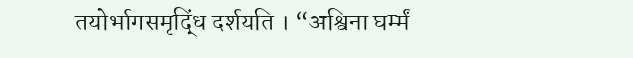तयोर्भागसमृद्धिं दर्शयति । “अश्विना घर्म्मं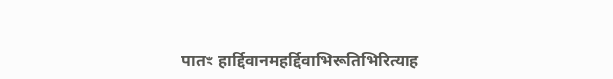पातꣳ हार्द्दिवानमहर्द्दिवाभिरूतिभिरित्याह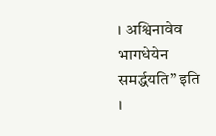। अश्विनावेव भागधेयेन समर्द्धयति” इति ।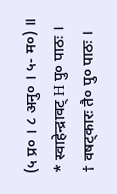(५ प्र० । ८ अनु० । ५- म०) ॥
* स्वाहेन्द्रावट् H पु० पाठः ।
† वषट्कारः तै० पु० पाठः ।